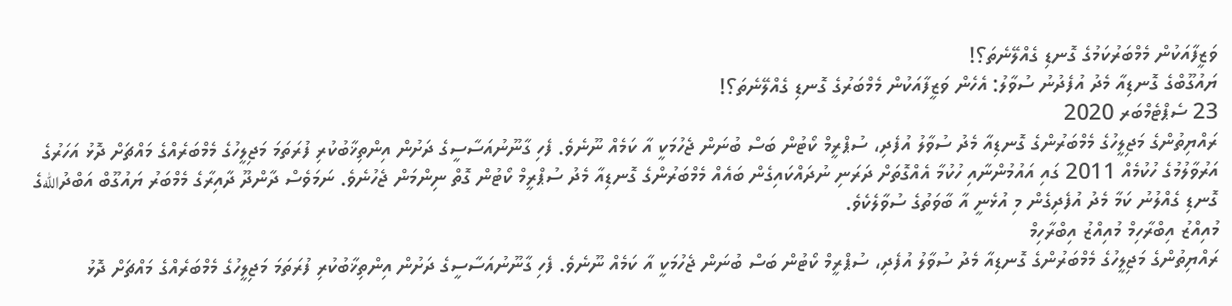ވަޒީފާއަކުން މެމްބަރުކަމުގެ ގޮނޑި ގެއްލޭނެތަ؟!
ޔައުގޫބްގެ ގޮނޑިއާ މެދު އުފެދުނު ސުވާލު: އެހެން ވަޒީފާއަކުން މެމްބަރުގެ ގޮނޑި ގެއްލޭނެތަ؟!
23 ސެޕްޓެމްބަރ 2020
ރައްޔިތުންގެ މަޖިލީހުގެ މެމްބަރުންގެ ގޮނޑިއާ މެދު ސުވާލު އުފެދި، ސުޕްރީމް ކޯޓުން ބަސް ބުނަން ޖެހުމަކީ އާ ކަމެއް ނޫނެވެ. ފެހި ގާނޫނުއަސާސީގެ ދަށުން އިންތިޚާބުކުރި ފުރަތަމަ މަޖިލީހުގެ މެމްބަރެއްގެ މައްޗަށް ދޮޅު އަހަރުގެ އަރުވާލުމުގެ ހުކުމެއް 2011 ގައި އައުމުންނާއި ހުކުމާ އެއްގޮތަށް ދަރަނި ނުދައްކައިގެން ބައެއް މެމްބަރުންގެ ގޮނޑިއާ މެދު ސުޕްރީމް ކޯޓުން ގޮތް ނިންމަން ޖެހުނެވެ. ނަމަވެސް ދާންދޫ ދާއިރާގެ މެމްބަރު ޔައުގޫބް އަބްދުاللهގެ ގޮނޑި ގެއްލުނު ކަމާ މެދު އުފެދިގެން މި އުޅެނީ އާ ބާވަތުގެ ސުވާލެކެވެ.
މުއިއްޒު އިބްރާހިމް މުއިއްޒު އިބްރާހިމް
ރައްޔިތުންގެ މަޖިލީހުގެ މެމްބަރުންގެ ގޮނޑިއާ މެދު ސުވާލު އުފެދި، ސުޕްރީމް ކޯޓުން ބަސް ބުނަން ޖެހުމަކީ އާ ކަމެއް ނޫނެވެ. ފެހި ގާނޫނުއަސާސީގެ ދަށުން އިންތިޚާބުކުރި ފުރަތަމަ މަޖިލީހުގެ މެމްބަރެއްގެ މައްޗަށް ދޮޅު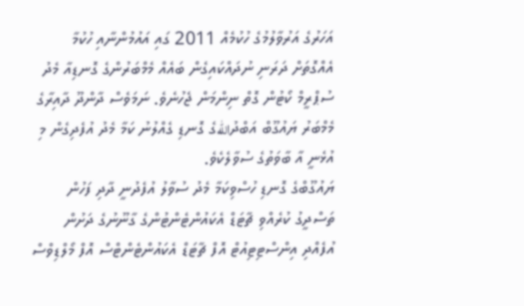އަހަރުގެ އަރުވާލުމުގެ ހުކުމެއް 2011 ގައި އައުމުންނާއި ހުކުމާ އެއްގޮތަށް ދަރަނި ނުދައްކައިގެން ބައެއް މެމްބަރުންގެ ގޮނޑިއާ މެދު ސުޕްރީމް ކޯޓުން ގޮތް ނިންމަން ޖެހުނެވެ. ނަމަވެސް ދާންދޫ ދާއިރާގެ މެމްބަރު ޔައުގޫބް އަބްދުاللهގެ ގޮނޑި ގެއްލުނު ކަމާ މެދު އުފެދިގެން މި އުޅެނީ އާ ބާވަތުގެ ސުވާލެކެވެ.
ޔައުގޫބްގެ ގޮނޑި ހުސްވިކަމާ މެދު ސުވާލު އުފެދުނީ ދާދި ފަހުން ތަސްދީގު ކުރެއްވި ޗާޓަޑް އެކައުންޓެންޓުންގެ ގާނޫނުގެ ދަށުން އުފެއްދި އިންސްޓިޓިއުޓް އޮފް ޗާޓަޑް އެކައުންޓެންޓްސް އޮފް މޯލްޑިވްސް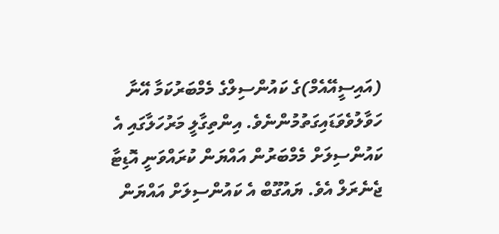(އައިސީއޭއެމް)ގެ ކައުންސިލްގެ މެމްބަރުކަމާ އޭނާ ހަވާލުވެވަޑައިގަތުމުންނެވެ. އިންތިގާލީ މަރުހަލާގައި އެ ކައުންސިލަށް މެމްބަރުން އައްޔަން ކުރައްވަނީ އޮޑިޓާ ޖެނެރަލް އެވެ. ޔައުގޫބް އެ ކައުންސިލަށް އައްޔަން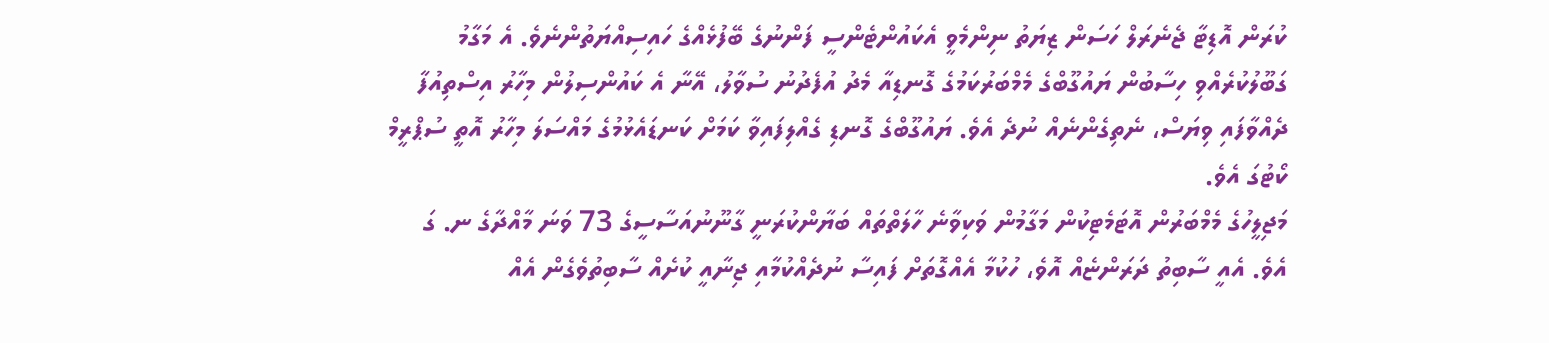ކުރަން އޮޑިޓާ ޖެނެރަލް ހަސަން ޒިޔަތު ނިންމެވީ އެކައުންޓެންސީ ފަންނުގެ ބޭފުޅެއްގެ ހައިސިއްޔަތުންނެވެ. އެ މަގާމު ގަބޫލުކުރެއްވި ހިސާބުން ޔައުގޫބްގެ މެމްބަރުކަމުގެ ގޮނޑިއާ މެދު އުފެދުނު ސުވާލު، އޭނާ އެ ކައުންސިލުން މިހާރު އިސްތިއުފާ ދެއްވާފައި ވިޔަސް، ނެތިގެންނެއް ނުދެ އެވެ. ޔައުގޫބްގެ ގޮނޑި ގެއްލިފައިވާ ކަމަށް ކަނޑައެޅުމުގެ މައްސަލަ މިހާރު އޮތީ ސުޕްރީމް ކޯޓުގަ އެވެ.
މަޖިލީހުގެ މެމްބަރުން އޮޓަމެޓިކުން މަގާމުން ވަކިވާނެ ހާލަތްތައް ބަޔާންކުރަނީ ގާނޫނުއަސާސީގެ 73 ވަނަ މާއްދާގެ ނ. ގަ އެވެ. އެއީ ސާބިތު ދަރަންޏެއް އޮވެ، ހުކުމާ އެއްގޮތަށް ފައިސާ ނުދެއްކުމާއި ޖިނާއީ ކުށެއް ސާބިތުވެގެން އެއް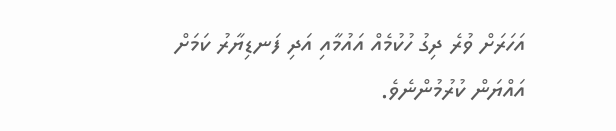އަހަރަށް ވުރެ ދިގު ހުކުމެއް އައުމާއި އަދި ފަނޑިޔާރު ކަމަށް އައްޔަން ކުރުމުންނެވެ.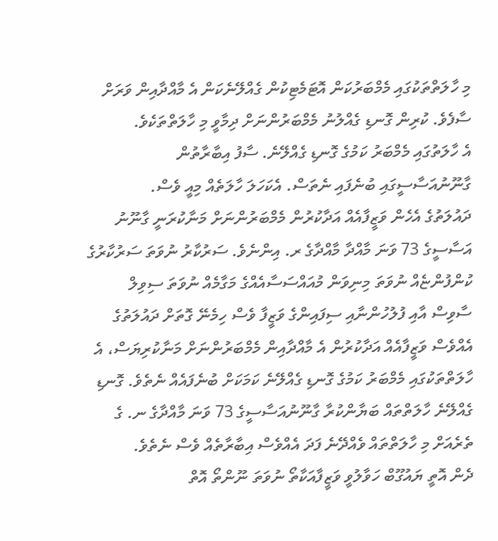މި ހާލަތްތަކުގައި މެމްބަރުކަން އޮޓަމެޓިކުން ގެއްލޭނެކަން އެ މާއްދާއިން ވަރަށް ސާފެވެ. ކުރިން ގޮނޑި ގެއްލުނު މެމްބަރުންނަށް ދިމާވީ މި ހާލަތްތަކެވެ.
އެ ހާލަތުގައި މެމްބަރު ކަމުގެ ގޮނޑި ގެއްލޭނެ. ސާފު އިބާރާތުން ގާނޫނުއަސާސީގައި ބުނެފައި ނެތަސް. އެކަހަލަ ހާލަތެއް މިއީ ވެސް.
ދައުލަތުގެ އެހެން ވަޒީފާއެއް އަދާކުރުން މެމްބަރުންނަށް މަނާކުރަނީ ގާނޫނު އަސާސީގެ 73 ވަނަ މާއްދާ މާއްދާގެ ރ. އިންނެވެ. ސަރުކާރު ނުވަތަ ސަރުކާރުގެ ކުންފުންޏެއް ނުވަތަ މިނިވަން މުއައްސަސާއެއްގެ މަގާމެއް ނުވަތަ ސިވިލް ސާވިސް އާއި ފުލުހުންނާއި ސިފައިންގެ ވަޒީފާ ވެސް ހިމެނޭ ގޮތަށް ދައުލަތުގެ އެއްވެސް ވަޒީފާއެއް އަދާކުރުން އެ މާއްދާއިން މެމްބަރުންނަށް މަނާކުރިޔަސް، އެ ހާލަތްތަކުގައި މެމްބަރު ކަމުގެ ގޮނޑި ގެއްލޭނެ ކަމަކަށް ބުނެފައެއް ނެތެވެ. ގޮނޑި ގެއްލޭނެ ހާލަތްތައް ބަޔާންކުރާ ގާނޫނުއަސާސީގެ 73 ވަނަ މާއްދާގެ ނ. ގެ ތެރެއަށް މި ހާލަތްތައް ވެއްދޭނެ ފަދަ އެއްވެސް އިބާރާތެއް ވެސް ނެތެވެ.
ދެން އޮތީ ޔައުގޫބް ހަވާލުވީ ވަޒީފާއަކާތޯ ނުވަތަ ނޫންތޯ އޮތް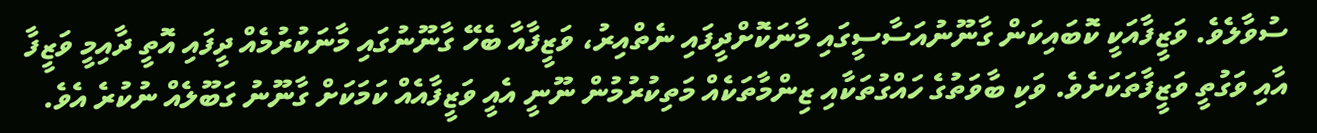ސުވާލެވެ. ވަޒީފާއަކީ ކޮބައިކަން ގާނޫނުއަސާސީގައި މާނަކޮށްދީފައި ނެތްއިރު، ވަޒީފާއާ ބެހޭ ގާނޫނުގައި މާނަކުރުމެއް ދީފައި އޮތީ ދާއިމީ ވަޒީފާ އާއި ވަގުތީ ވަޒީފާތަކަށެވެ. ވަކި ބާވަތުގެ ހައްގުތަކާއި ޒިންމާތަކެއް މަތިކުރުމުން ނޫނީ އެއީ ވަޒީފާއެއް ކަމަކަށް ގާނޫނު ގަބޫލެއް ނުކުރެ އެވެ.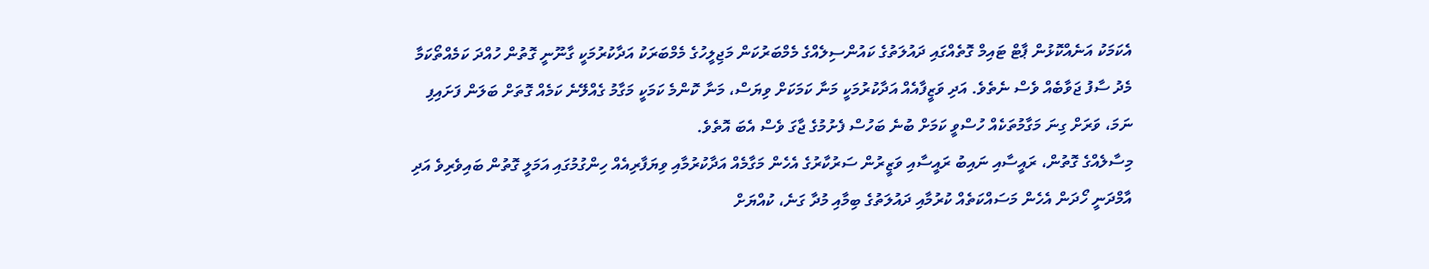އެކަމަކު އަނެއްކޮޅުން ޕާޓް ޓައިމް ގޮތެއްގައި ދައުލަތުގެ ކައުންސިލެއްގެ މެމްބަރުކަން މަޖިލީހުގެ މެމްބަރަކު އަދާކުރުމަކީ ގާނޫނީ ގޮތުން ހުއްދަ ކަމެއްތޯކަމާ މެދު ސާފު ޖަވާބެއް ވެސް ނެތެވެ. އަދި ވަޒީފާއެއް އަދާކުރުމަކީ މަނާ ކަމަކަށް ވިޔަސް، މަނާ ކޮންމެ ކަމަކީ މަގާމު ގެއްލޭނެ ކަމެއް ގޮތަށް ބަލަން ފަށައިފި ނަމަ، ވަރަށް ގިނަ މަގާމުތަކެއް ހުސްވީ ކަމަށް ބުނެ ބަހުސް ފެށުމުގެ ޖާގަ ވެސް އެބަ އޮތެވެ.
މިސާލެއްގެ ގޮތުން، ރައީސާއި ނައިބު ރައީސާއި ވަޒީރުން ސަރުކާރުގެ އެހެން މަގާމެއް އަދާކުރުމާއި ވިޔަފާރިއެއް ހިންގުމުގައި އަމަލީ ގޮތުން ބައިވެރިވެ އަދި އާމްދަނީ ހޯދަން އެހެން މަސައްކަތެއް ކުރުމާއި ދައުލަތުގެ ބިމާއި މުދާ ގަނެ، ކުއްޔަށް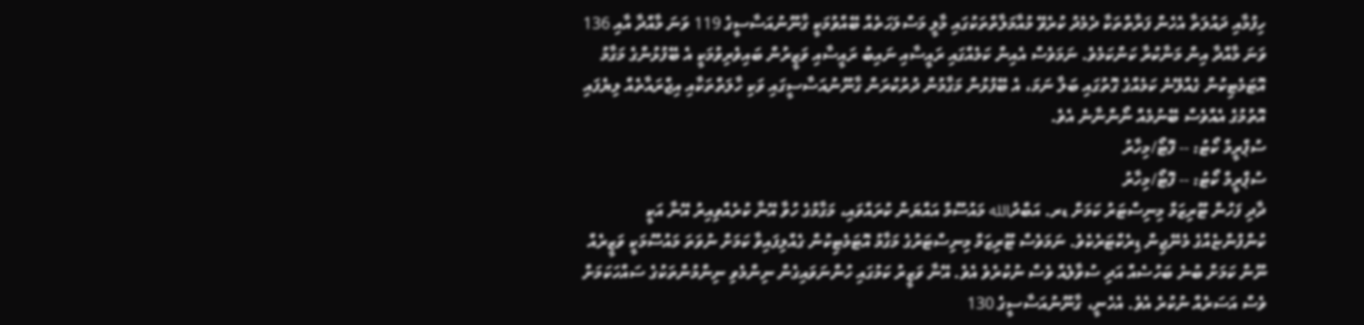ހިފުމާއި ދައުލަތާ އެހެން ފަރާތްތަކާ ދެމެދު ކުރެވޭ މުއާމަލާތްތަކުގައި މާލީ މަސްލަހަތެއް ބޭއްވުމަކީ ގާނޫނުއަސާސީގެ 119 ވަނަ މާއްދާ އާއި 136 ވަނަ މާއްދާ އިން މަނާކުރާ ކަންކަމެވެ. ނަމަވެސް އެއިން ކަމެއްގައި ރައީސާއި ނައިބު ރައީސާއި ވަޒީރުން ބައިވެރިވުމަކީ އެ ބޭފުޅުންގެ މަގާމު އޮޓަމެޓިކުން ގެއްލޭނެ ކަމެއްގެ ގޮތުގައި ބަލާ ނަމަ، އެ ބޭފުޅުން މަގާމުން ދުރުކުރަން ގާނޫނުއަސާސީގައި ވަކި ހާލަތްތަކާއި އިޖްރައާތެއް ލިޔެފައި އޮތުމުގެ އެއްވެސް ބޭނުމެއް ނޯންނާނެ އެވެ.
ސުޕްރީމް ކޯޓު: -- ފޮޓޯ/މިހާރު
ސުޕްރީމް ކޯޓު: -- ފޮޓޯ/މިހާރު
ދާދި ފަހުން ޓޫރިޒަމް މިނިސްޓަރު ކަމަށް ޑރ. އަބްދުالله މައުސޫމް އައްޔަން ކުރައްވައި، މަގާމުގެ ހުވާ އޭނާ ކުރެއްވިއިރު އޭނާ އަކީ ކުންފުންޏެއްގެ މެނޭޖިން ޑިރެކްޓަރެކެވެ. ނަމަވެސް ޓޫރިޒަމް މިނިސްޓަރުގެ މަގާމު އޮޓަމެޓިކުން ގެއްލިފައިވާ ކަމަށް ނުވަތަ މައުސޫމަކީ ވަޒީރެއް ނޫން ކަމަށް ބުނެ ބަހުސެއް އަދި ސުވާލެއް ވެސް ނުކުރެވެ އެވެ. އޭނާ ވަޒީރު ކަމުގައި ހުންނަވައިގެން ނިންމެވި ނިންމުންތަކުގެ ސައްހަކަމަށް ވެސް އަސަރެއް ނުކުރެ އެވެ. އެހެނީ، ގާނޫނުއަސާސީގެ 130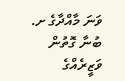ވަނަ މާއްދާގެ ށ. ބުނާ ގޮތުން ވަޒީރެއްގެ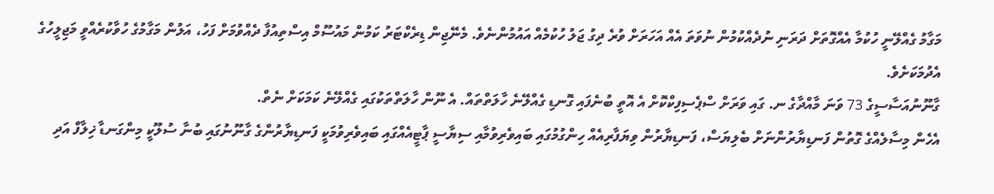މަގާމު ގެއްލޭނީ ހުކުމާ އެއްގޮތަށް ދަރަނި ނުދެއްކުމުން ނުވަތަ އެއް އަހަރަށް ވުރެ ދިގު ޖަލު ހުކުމެއް އައުމުންނެވެ. މެނޭޖިން ޑިރެކްޓަރު ކަމުން މައުސޫމް އިސްތިއުފާ ދެއްވުމަށް ފަހު، އަލުން މަގާމުގެ ހުވާކުރެއްވީ މަޖިލީހުގެ އެދުމަކަށެވެ.
ގާނޫނުއަސާސީގެ 73 ވަނަ މާއްދާގެ ނ. ގައި ވަރަށް ސްޕެސިފިކްކޮށް އެ އޮތީ ބުނެފައި ގޮނޑި ގެއްލޭނެ ހާލަތްތައް. އެ ނޫން ހާލަތްތަކުގައި ގެއްލޭނެ ކަމަކަށް ނެތް.
އެހެން މިސާލެއްގެ ގޮތުން ފަނޑިޔާރުންނަށް ބެލިޔަސް، ފަނޑިޔާރުން ވިޔަފާރިއެއް ހިންގުމުގައި ބައިވެރިވުމާއި ސިޔާސީ ޕާޓީއެއްގައި ބައިވެރިވުމަކީ ފަނޑިޔާރުންގެ ގާނޫނުގައި ބުނާ ސުލޫކީ މިންގަނޑާ ޚިލާފް އަދި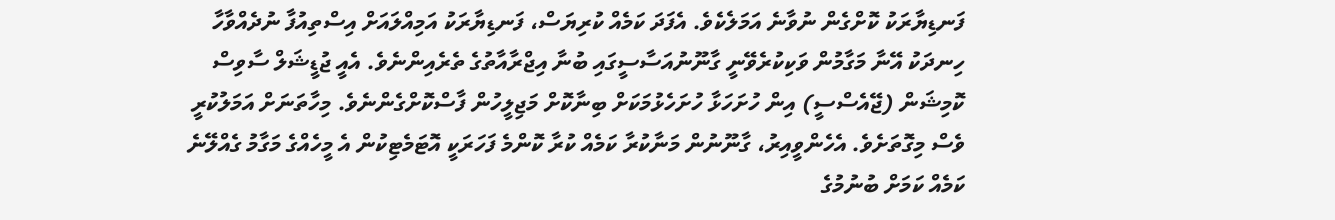ފަނޑިޔާރަކު ކޮށްގެން ނުވާނެ އަމަލެކެވެ. އެފަދަ ކަމެއް ކުރިޔަސް، ފަނޑިޔާރަކު އަމިއްލައަށް އިސްތިއުފާ ނުދެއްވާހާ ހިނދަކު އޭނާ މަގާމުން ވަކިކުރެވޭނީ ގާނޫނުއަސާސީގައި ބުނާ އިޖްރާއާތުގެ ތެރެއިންނެވެ. އެއީ ޖުޑީޝަލް ސާވިސް ކޮމިޝަން (ޖޭއެސްސީ) އިން ހުށަހަޅާ ހުށަހެޅުމަކަށް ބިނާކޮށް މަޖިލީހުން ފާސްކޮށްގެންނެވެ. މިހާތަނަށް އަމަލުކުރީ ވެސް މިގޮތަށެވެ. އެހެންވީއިރު، ގާނޫނުން މަނާކުރާ ކަމެއް ކުރާ ކޮންމެ ފަހަރަކީ އޮޓަމެޓިކުން އެ މީހެއްގެ މަގާމު ގެއްލޭނެ ކަމެއް ކަމަށް ބުނުމުގެ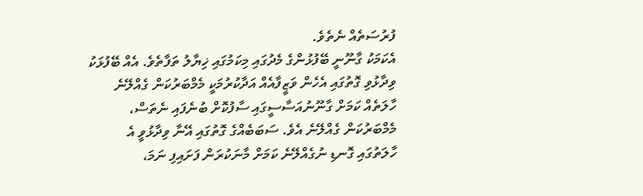ފުރުސަތެއް ނެތެވެ.
އެކަމަކު ގާނޫނީ ބޭފުޅުންގެ މެދުގައި މިކަމުގައި ޚިޔާލު ތަފާތެވެ. އެއް ބޭފުޅަކު ވިދާޅުވި ގޮތުގައި އެހެން ވަޒީފާއެއް އަދާކުރުމަކީ މެމްބަރުކަން ގެއްލޭނެ ހާލަތެއް ކަމަށް ގާނޫނުއަސާސީގައި ސާފުކޮށް ބުނެފައި ނެތަސް، މެމްބަރުކަން ގެއްލޭނެ އެވެ. ސަބަބެއްގެ ގޮތުގައި އޭނާ ވިދާޅުވީ އެ ހާލަތުގައި ގޮނޑި ނުގެއްލޭނެ ކަމަށް މާނަކުރަން ފަށައިފި ނަމަ،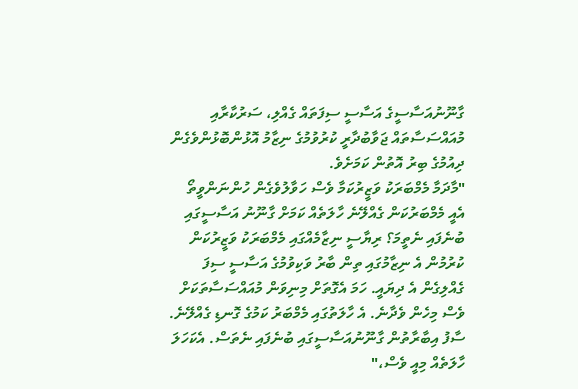ގާނޫނުއަސާސީގެ އަސާސީ ސިފަތައް ގެއްލި، ސަރުކާރާއި މުއައްސަސާތައް ޖަވާބުދާރީ ކުރުވުމުގެ ނިޒާމު އޮޅުންބޮޅުންވެގެން ދިއުމުގެ ބިރު އޮތުން ކަމަށެވެ.
"މާދަމާ މެމްބަރަކު ވަޒީރުކަމާ ވެސް ހަވާލުވެގެން ހުންނަންވީތޯ އެއީ މެމްބަރުކަން ގެއްލޭނެ ހާލަތެއް ކަމަށް ގާނޫނު އަސާސީގައި ބުނެފައި ނެތީމަ؟ ރިޔާސީ ނިޒާމެއްގައި މެމްބަރަކު ވަޒީރުކަން ކުރުމުން އެ ނިޒާމުގައި ތިން ބާރު ވަކިވުމުގެ އަސާސީ ސިފަ ގެއްލިގެން އެ ދިޔައީ. ހަމަ އެގޮތަށް މިނިވަން މުއައްސަސާތަކަށް ވެސް މިހެން ވެދާނެ. އެ ހާލަތުގައި މެމްބަރު ކަމުގެ ގޮނޑި ގެއްލޭނެ. ސާފު އިބާރާތުން ގާނޫނުއަސާސީގައި ބުނެފައި ނެތަސް. އެކަހަލަ ހާލަތެއް މިއީ ވެސް،"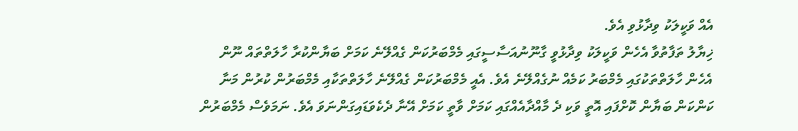އެއް ވަކީލަކު ވިދާޅުވި އެވެ.
ޚިޔާލު ތަފާތުވާ އެހެން ވަކީލަކު ވިދާޅުވީ ގާނޫނުއަސާސީގައި މެމްބަރުކަން ގެއްލޭނެ ކަމަށް ބަޔާންކުރާ ހާލަތްތައް ނޫން އެހެން ހާލަތްތަކުގައި މެމްބަރު ކަމެއް ނުގެއްލޭނެ އެވެ. އެއީ މެމްބަރުކަން ގެއްލޭނެ ހާލަތްތަކާއި މެމްބަރުން ކުރުން މަނާ ކަންކަން ބަޔާން ކޮށްފައި އޮތީ ވަކި ދެ މާއްދާއެއްގައި ކަމަށް ވާތީ ކަމަށް އޭނާ ދެކެވަޑައިގަންނަވަ އެވެ. ނަމަވެސް މެމްބަރުން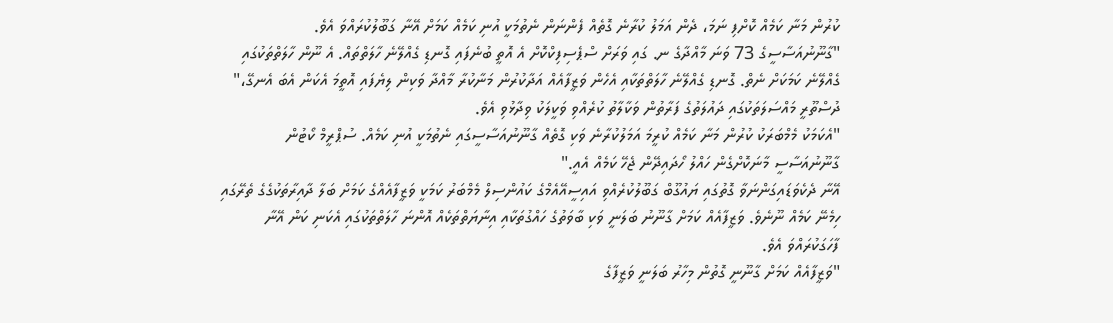ކުރުން މަނާ ކަމެއް ކޮށްފި ނަމަ، ދެން އަމަލު ކުރާނެ ގޮތެއް ފެންނަން ނެތުމަކީ އުނި ކަމެއް ކަމަށް އޭނާ ގަބޫލުކުރައްވަ އެވެ.
"ގާނޫނުއަސާސީގެ 73 ވަނަ މާއްދާގެ ނ. ގައި ވަރަށް ސްޕެސިފިކްކޮށް އެ އޮތީ ބުނެފައި ގޮނޑި ގެއްލޭނެ ހާލަތްތައް. އެ ނޫން ހާލަތްތަކުގައި ގެއްލޭނެ ކަމަކަށް ނެތް. ގޮނޑި ގެއްލޭނެ ހާލަތްތަކާއި އެހެން ވަޒީފާއެއް އަދާކުރުން މަނާކުރާ މާއްދާ ވަކިން ލިޔެފައި އޮތީމަ އެކަން އެބަ އެނގޭ،" ދުސްތޫރީ މައްސަލަތަކުގައި ދައުލަތުގެ ފަރާތުން ވަކާލާތު ކުރެއްވި ވަކީލަކު ވިދާޅުވި އެވެ.
"އެކަމަކު މެމްބަރަކު ކުރުން މަނާ ކަމެއް ކުރީމަ އަމަލުކުރާނެ ވަކި ގޮތެއް ގާނޫނުއަސާސީގައި ނެތުމަކީ އުނި ކަމެއް. ސުޕްރީމް ކޯޓުން ގާނޫނުއަސާސީ މާނަކޮށްގެން ހައްލު ހޯދައިދޭން ޖެހޭ ކަމެއް އެއީ."
އޭނާ ދެކެވަޑައިގަންނަވާ ގޮތުގައި ޔައުގޫބް ގަބޫލުކުރެއްވި އައިސީއޭއެމްގެ ކައުންސިލް މެމްބަރު ކަމަކީ ވަޒީފާއެއްގެ ކަމަށް ބަލާ ދާއިރާތަކުގެގެ ތެރޭގައި ހިމެނޭ ކަމެއް ނޫނެވެ. ވަޒީފާއެއް ކަމަށް ގާނޫނު ބަލަނީ ވަކި ބާވަތުގެ ހައްގުތަކާއި އިނާޔަތްތަކެއް އޮންނަ ހާލަތްތަކުގައި އެކަނި ކަން އޭނާ ފާހަގަކުރައްވަ އެވެ.
"ވަޒީފާއެއް ކަމަށް ގާނޫނީ ގޮތުން މިހާރު ބަލަނީ ވަޒީފާގެ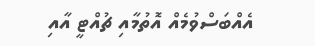އެއްބަސްވުމެއް އޮތުމާއި ޗުއްޓީ އާއި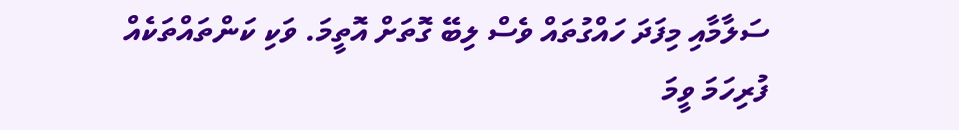ސަލާމާއި މިފަދަ ހައްގުތައް ވެސް ލިބޭ ގޮތަށް އޮތީމަ. ވަކި ކަންތައްތަކެއް ފުރިހަމަ ވީމަ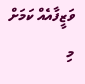ވަޒީފާއެއް ކަމަށް މި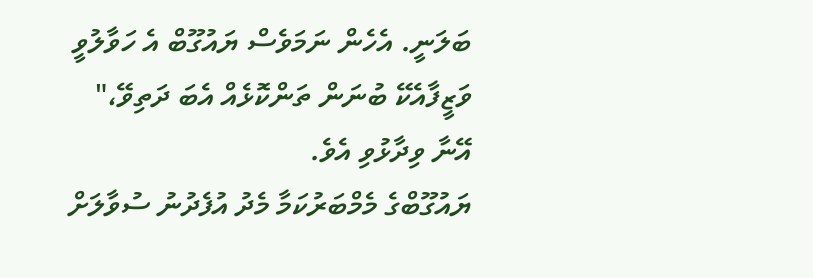ބަލަނީ. އެހެން ނަމަވެސް ޔައުގޫބް އެ ހަވާލުވީ ވަޒީފާއެކޭ ބުނަން ތަންކޮޅެއް އެބަ ދަތިވޭ،" އޭނާ ވިދާޅުވި އެވެ.
ޔައުގޫބްގެ މެމްބަރުކަމާ މެދު އުފެދުނު ސުވާލަށް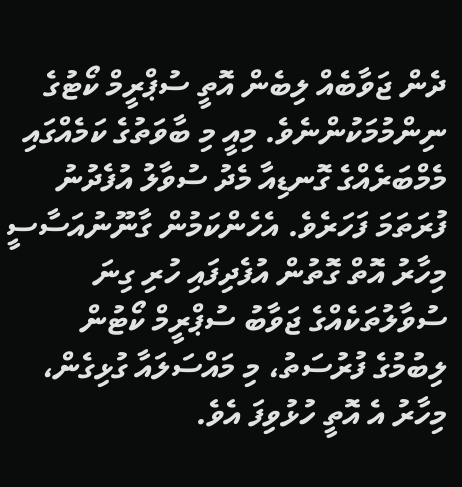ދެން ޖަވާބެއް ލިބެން އޮތީ ސުޕްރީމް ކޯޓުގެ ނިންމުމަކުންނެވެ. މިއީ މި ބާވަތުގެ ކަމެއްގައި މެމްބަރެއްގެ ގޮނޑިއާ މެދު ސުވާލު އުފެދުނު ފުރަތަމަ ފަހަރެވެ. އެހެންކަމުން ގާނޫނުއަސާސީ މިހާރު އޮތް ގޮތުން އުފެދިފައި ހުރި ގިނަ ސުވާލުތަކެއްގެ ޖަވާބު ސުޕްރީމް ކޯޓުން ލިބުމުގެ ފުރުސަތު، މި މައްސަލައާ ގުޅިގެން، މިހާރު އެ އޮތީ ހުޅުވިފަ އެވެ.